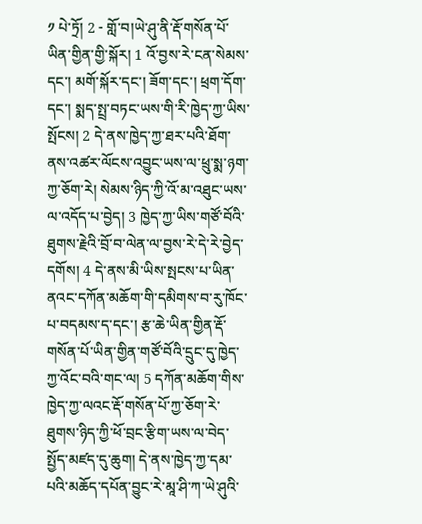༡ པེ་ཏྲོ། 2 - གློ་བ།ཡེ་ཤུ་ནི་རྡོ་གསོན་པོ་ཡིན་གྱིན་གྱི་སྐོར། 1 འོ་བྱས་རེ་ངན་སེམས་དང་། མགོ་སྐོར་དང་། ཟོག་དང་། ཕྲག་དོག་དང་། སྨད་སྤྲ་བཏང་ཡས་གི་རི་ཁྱེད་ཀྱ་ཡིས་སྤོངས། 2 དེ་ནས་ཁྱེད་ཀྱ་ཐར་པའི་ཐོག་ནས་འཚར་ལོངས་འབྱུང་ཡས་ལ་ཕྲུ་སྨ་ཉག་ཀྱ་ཅོག་རེ། སེམས་ཉིད་ཀྱི་འོ་མ་འཐུང་ཡས་ལ་འདོད་པ་བྱེད། 3 ཁྱེད་ཀྱ་ཡིས་གཙོ་བོའི་ཐུགས་རྗེའི་བྲོ་བ་ལེན་ལ་བྱས་རེ་དེ་རེ་བྱེད་དགོས། 4 དེ་ནས་མི་ཡིས་སྤངས་པ་ཡིན་ནའང་དཀོན་མཆོག་གི་དམིགས་བ་རུ་ཁོང་པ་བདམས་ད་དང་། རྩ་ཆེ་ཡིན་གྱིན་རྡོ་གསོན་པོ་ཡིན་གྱིན་གཙོ་བོའི་དྲུང་དུ་ཁྱེད་ཀྱ་འོང་བའི་གང་ལ། 5 དཀོན་མཆོག་གིས་ཁྱེད་ཀྱ་ལའང་རྡོ་གསོན་པོ་ཀྱ་ཅོག་རེ་ཐུགས་ཉིད་ཀྱི་ཕོ་བྲང་རྩིག་ཡས་ལ་བེད་སྤྱོད་མཛད་དུ་ཆུག། དེ་ནས་ཁྱེད་ཀྱ་དམ་པའི་མཆོད་དཔོན་བྱུང་རེ་མཱ་ཤི་ཀ་ཡེ་ཤུའི་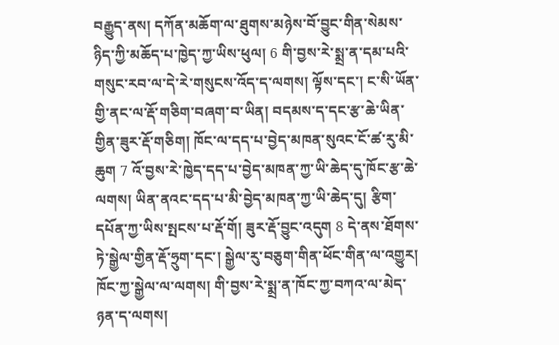བརྒྱུད་ནས། དཀོན་མཆོག་ལ་ཐུགས་མཉེས་བོ་བྱུང་གིན་སེམས་ཉིད་ཀྱི་མཆོད་པ་ཁྱེད་ཀྱ་ཡིས་ཕུལ། 6 གི་བྱས་རེ་སྨྲ་ན་དམ་པའི་གསུང་རབ་ལ་དེ་རེ་གསུངས་འོད་ད་ལགས། ལྟོས་དང་། ང་སི་ཡོན་གྱི་ནང་ལ་རྡོ་གཅིག་བཞག་བ་ཡིན། བདམས་ད་དང་རྩ་ཆེ་ཡིན་གྱིན་ཟུར་རྡོ་གཅིག། ཁོང་ལ་དད་པ་བྱེད་མཁན་སུའང་ངོ་ཚ་རུ་མི་ཆུག 7 འོ་བྱས་རེ་ཁྱེད་དད་པ་བྱེད་མཁན་ཀྱ་ཡི་ཆེད་དུ་ཁོང་རྩ་ཆེ་ལགས། ཡིན་ནའང་དད་པ་མི་བྱེད་མཁན་ཀྱ་ཡི་ཆེད་དུ། རྩིག་དཔོན་ཀྱ་ཡིས་སྤངས་པ་རྡོ་གོ། ཟུར་རྡོ་བྱུང་འདུག 8 དེ་ནས་ཐོགས་ཏེ་སྒྱེལ་གྱིན་རྡོ་ཧྲུག་དང་། སྒྱེལ་རུ་བཅུག་གིན་ཕོང་གིན་ལ་འགྱུར། ཁོང་ཀྱ་སྒྱེལ་ལ་ལགས། གི་བྱས་རེ་སྨྲ་ན་ཁོང་ཀྱ་བཀའ་ལ་མེད་ཉན་ད་ལགས།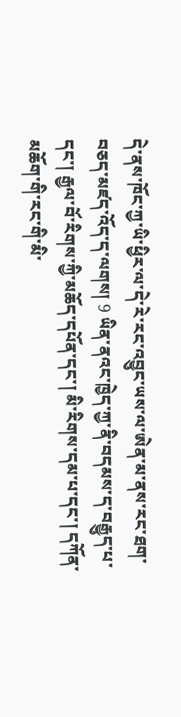དེ་ནས་ཁོང་ཀྱ་ཡི་ཕྱིར་ལ་དེ་རེ་རང་འབྱུང་ཡས་ལ་ཨེན་མ་ནས་རང་ཐག་བཅད་མཛད་འོད་ད་ལགས། 9 ཡིན་ནའང་ཁྱེད་ཀྱ་ནི་བདམས་ད་བརྒྱུད་པ་དང་། རྒྱལ་བོ་རིགས་ཀྱི་མཆོད་དཔོན་དང་། མི་རིགས་དམ་པ་དང་། དཀོན་མཆོག་གི་རང་གི་མི་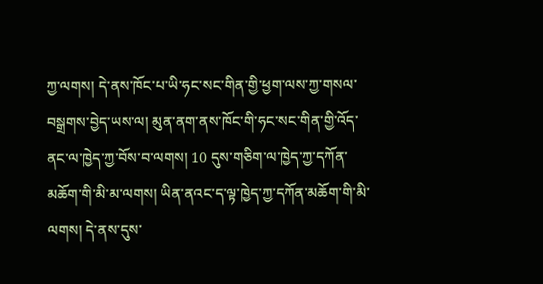ཀྱ་ལགས། དེ་ནས་ཁོང་པ་ཡི་ཧང་སང་གིན་གྱི་ཕྱག་ལས་ཀྱ་གསལ་བསྒྲགས་བྱེད་ཡས་ལ། མུན་ནག་ནས་ཁོང་གི་ཧང་སང་གིན་གྱི་འོད་ནང་ལ་ཁྱེད་ཀྱ་བོས་བ་ལགས། 10 དུས་གཅིག་ལ་ཁྱེད་ཀྱ་དཀོན་མཆོག་གི་མི་མ་ལགས། ཡིན་ནའང་ད་ལྟ་ཁྱེད་ཀྱ་དཀོན་མཆོག་གི་མི་ལགས། དེ་ནས་དུས་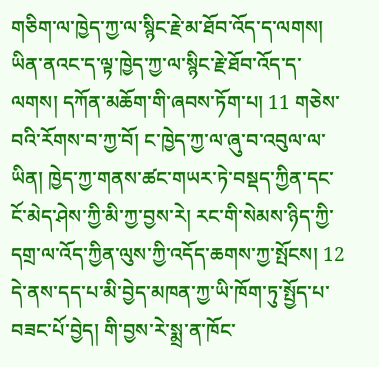གཅིག་ལ་ཁྱེད་ཀྱ་ལ་སྙིང་རྗེ་མ་ཐོབ་འོད་ད་ལགས། ཡིན་ནའང་ད་ལྟ་ཁྱེད་ཀྱ་ལ་སྙིང་རྗེ་ཐོབ་འོད་ད་ལགས། དཀོན་མཆོག་གི་ཞབས་ཏོག་པ། 11 གཅེས་བའི་རོགས་བ་ཀྱ་བོ། ང་ཁྱེད་ཀྱ་ལ་ཞུ་བ་འབུལ་ལ་ཡིན། ཁྱེད་ཀྱ་གནས་ཚང་གཡར་ཏེ་བསྡད་ཀྱིན་དང་ངོ་མེད་ཤེས་ཀྱི་མི་ཀྱ་བྱས་རེ། རང་གི་སེམས་ཉིད་ཀྱི་དགྲ་ལ་འོད་ཀྱིན་ལུས་ཀྱི་འདོད་ཆགས་ཀྱ་སྤོངས། 12 དེ་ནས་དད་པ་མི་བྱེད་མཁན་ཀྱ་ཡི་ཁོག་ཏུ་སྤྱོད་པ་བཟང་པོ་བྱེད། གི་བྱས་རེ་སྨྲ་ན་ཁོང་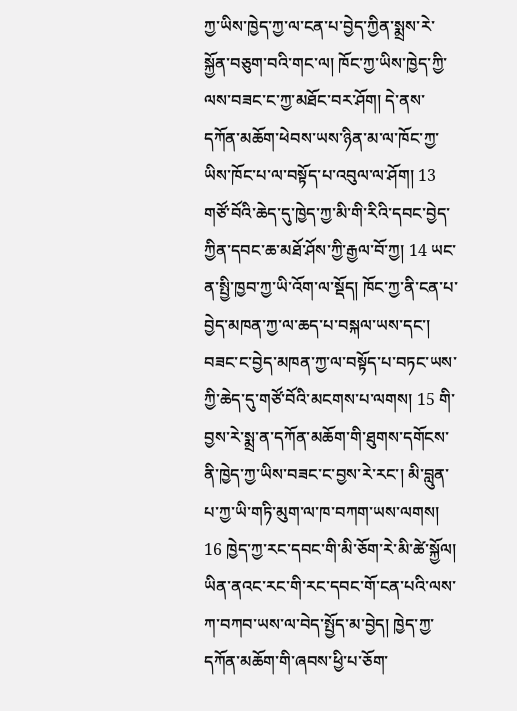ཀྱ་ཡིས་ཁྱེད་ཀྱ་ལ་ངན་པ་བྱེད་ཀྱིན་སྨྲས་རེ་སྐྱོན་བཅུག་བའི་གང་ལ། ཁོང་ཀྱ་ཡིས་ཁྱེད་ཀྱི་ལས་བཟང་ང་ཀྱ་མཐོང་བར་ཤོག། དེ་ནས་དཀོན་མཆོག་ཕེབས་ཡས་ཉིན་མ་ལ་ཁོང་ཀྱ་ཡིས་ཁོང་པ་ལ་བསྟོད་པ་འབུལ་ལ་ཤོག། 13 གཙོ་བོའི་ཆེད་དུ་ཁྱེད་ཀྱ་མི་གི་རིའི་དབང་བྱེད་ཀྱིན་དབང་ཆ་མཐོ་ཤོས་ཀྱི་རྒྱལ་བོ་ཀྱ། 14 ཡང་ན་སྤྱི་ཁྱབ་ཀྱ་ཡི་འོག་ལ་སྡོད། ཁོང་ཀྱ་ནི་ངན་པ་བྱེད་མཁན་ཀྱ་ལ་ཆད་པ་བསྐལ་ཡས་དང་། བཟང་ང་བྱེད་མཁན་ཀྱ་ལ་བསྟོད་པ་བཏང་ཡས་ཀྱི་ཆེད་དུ་གཙོ་བོའི་མངགས་པ་ལགས། 15 གི་བྱས་རེ་སྨྲ་ན་དཀོན་མཆོག་གི་ཐུགས་དགོངས་ནི་ཁྱེད་ཀྱ་ཡིས་བཟང་ང་བྱས་རེ་རང་། མི་བླུན་པ་ཀྱ་ཡི་གཏི་མུག་ལ་ཁ་བཀག་ཡས་ལགས། 16 ཁྱེད་ཀྱ་རང་དབང་གི་མི་ཅོག་རེ་མི་ཚེ་སྐྱོལ། ཡིན་ནའང་རང་གི་རང་དབང་གོ་ངན་པའི་ལས་ཀ་བཀབ་ཡས་ལ་བེད་སྤྱོད་མ་བྱེད། ཁྱེད་ཀྱ་དཀོན་མཆོག་གི་ཞབས་ཕྱི་པ་ཅོག་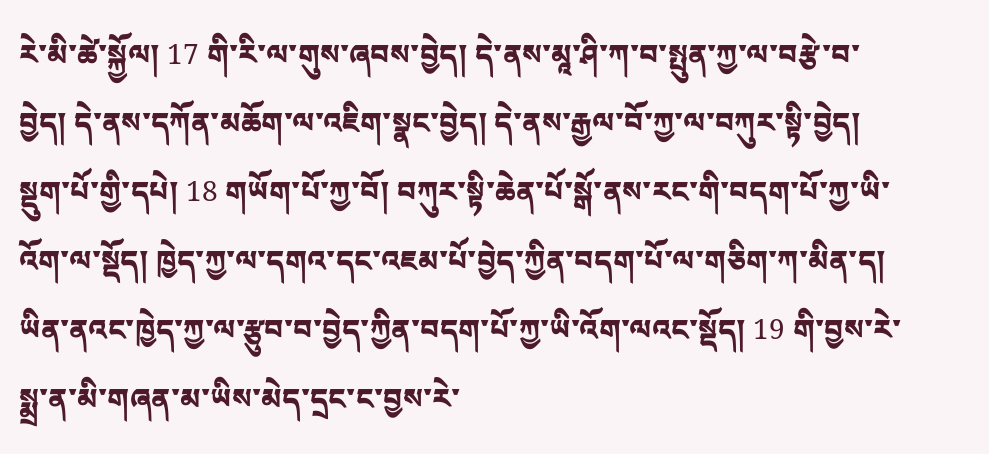རེ་མི་ཚེ་སྐྱོལ། 17 གི་རི་ལ་གུས་ཞབས་བྱེད། དེ་ནས་མཱ་ཤི་ཀ་བ་སྤུན་ཀྱ་ལ་བརྩེ་བ་བྱེད། དེ་ནས་དཀོན་མཆོག་ལ་འཇིག་སྣང་བྱེད། དེ་ནས་རྒྱལ་བོ་ཀྱ་ལ་བཀུར་སྟི་བྱེད། སྡུག་པོ་གྱི་དཔེ། 18 གཡོག་པོ་ཀྱ་བོ། བཀུར་སྟི་ཆེན་པོ་སྒོ་ནས་རང་གི་བདག་པོ་ཀྱ་ཡི་འོག་ལ་སྡོད། ཁྱེད་ཀྱ་ལ་དགའ་དང་འཇམ་པོ་བྱེད་ཀྱིན་བདག་པོ་ལ་གཅིག་ཀ་མིན་ད། ཡིན་ནའང་ཁྱེད་ཀྱ་ལ་རྩུབ་བ་བྱེད་ཀྱིན་བདག་པོ་ཀྱ་ཡི་འོག་ལའང་སྡོད། 19 གི་བྱས་རེ་སྨྲ་ན་མི་གཞན་མ་ཡིས་མེད་དྲང་ང་བྱས་རེ་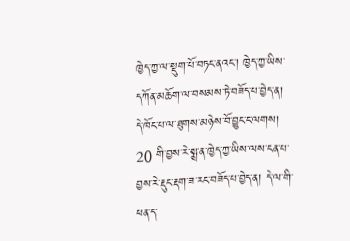ཁྱེད་ཀྱ་ལ་སྡུག་པོ་བཏང་ནའང་། ཁྱེད་ཀྱ་ཡིས་དཀོན་མཆོག་ལ་བསམས་ཏེ་བཟོད་པ་བྱེད་ན། དེ་ཁོང་པ་ལ་ཐུགས་མཉེས་བོ་བྱུང་ང་ལགས། 20 གི་བྱས་རེ་སྨྲ་ན་ཁྱེད་ཀྱ་ཡིས་ལས་ངན་པ་བྱས་རེ་རྡུང་རྡག་ཟ་རང་བཟོད་པ་བྱེད་ན། དེ་ལ་གི་ཕན་ད་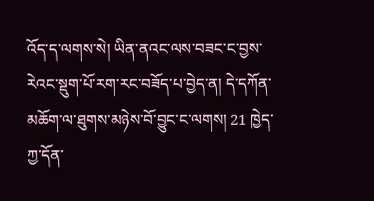འོད་ད་ལགས་སེ། ཡིན་ནའང་ལས་བཟང་ང་བྱས་རེའང་སྡུག་པོ་རག་རང་བཟོད་པ་བྱེད་ན། དེ་དཀོན་མཆོག་ལ་ཐུགས་མཉེས་བོ་བྱུང་ང་ལགས། 21 ཁྱེད་ཀྱ་དོན་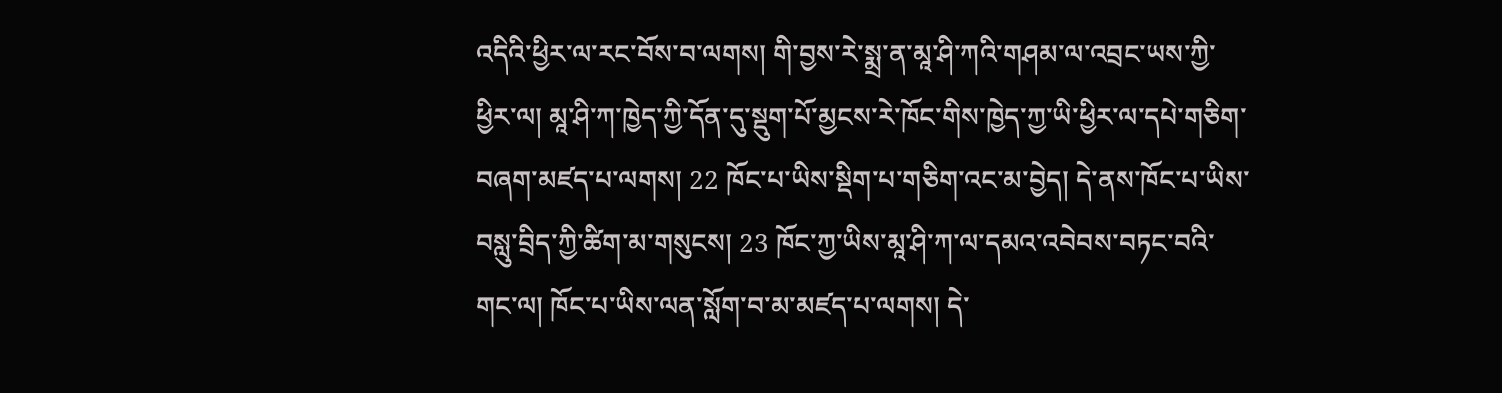འདིའི་ཕྱིར་ལ་རང་བོས་བ་ལགས། གི་བྱས་རེ་སྨྲ་ན་མཱ་ཤི་ཀའི་གཤམ་ལ་འབྲང་ཡས་ཀྱི་ཕྱིར་ལ། མཱ་ཤི་ཀ་ཁྱེད་ཀྱི་དོན་དུ་སྡུག་པོ་མྱངས་རེ་ཁོང་གིས་ཁྱེད་ཀྱ་ཡི་ཕྱིར་ལ་དཔེ་གཅིག་བཞག་མཛད་པ་ལགས། 22 ཁོང་པ་ཡིས་སྡིག་པ་གཅིག་འང་མ་བྱེད། དེ་ནས་ཁོང་པ་ཡིས་བསླུ་བྲིད་ཀྱི་ཚིག་མ་གསུངས། 23 ཁོང་ཀྱ་ཡིས་མཱ་ཤི་ཀ་ལ་དམའ་འབེབས་བཏང་བའི་གང་ལ། ཁོང་པ་ཡིས་ལན་སློག་བ་མ་མཛད་པ་ལགས། དེ་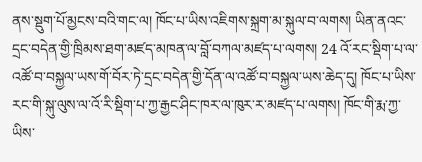ནས་སྡུག་པོ་མྱངས་བའི་གང་ལ། ཁོང་པ་ཡིས་འཇིགས་སྐྲག་མ་སྐུལ་བ་ལགས། ཡིན་ནའང་དྲང་བདེན་གྱི་ཁྲིམས་ཐག་མཛད་མཁན་ལ་བློ་བཀལ་མཛད་པ་ལགས། 24 འོ་རང་སྡིག་པ་ལ་འཚོ་བ་བསྐྱལ་ཡས་གོ་བོར་ཏེ་དྲང་བདེན་གྱི་དོན་ལ་འཚོ་བ་བསྐྱལ་ཡས་ཆེད་དུ། ཁོང་པ་ཡིས་རང་གི་སྐུ་ལུས་ལ་འོ་རི་སྡིག་པ་ཀྱ་རྒྱང་ཤིང་ཁར་ལ་ཁུར་ར་མཛད་པ་ལགས། ཁོང་གི་རྨ་ཀྱ་ཡིས་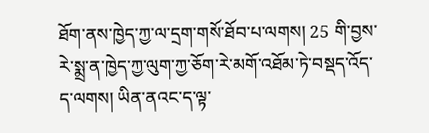ཐོག་ནས་ཁྱེད་ཀྱ་ལ་དྲག་གསོ་ཐོབ་པ་ལགས། 25 གི་བྱས་རེ་སྨྲ་ན་ཁྱེད་ཀྱ་ལུག་ཀྱ་ཅོག་རེ་མགོ་འཐོམ་ཏེ་བསྡད་འོད་ད་ལགས། ཡིན་ནའང་ད་ལྟ་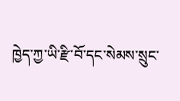ཁྱེད་ཀྱ་ཡི་རྫི་བོ་དང་སེམས་སྲུང་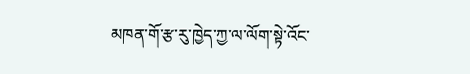མཁན་གོ་རྩ་རུ་ཁྱེད་ཀྱ་ལ་ལོག་སྟེ་འོང་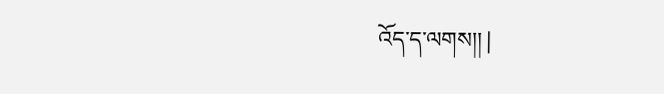འོད་ད་ལགས།། |